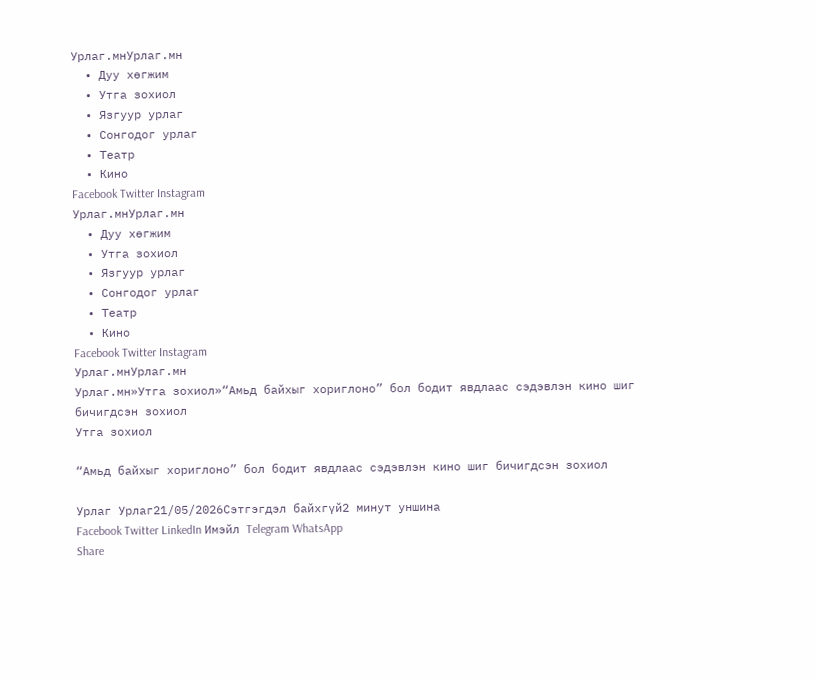Урлаг.мнУрлаг.мн
  • Дуу хөгжим
  • Утга зохиол
  • Язгуур урлаг
  • Сонгодог урлаг
  • Театр
  • Кино
Facebook Twitter Instagram
Урлаг.мнУрлаг.мн
  • Дуу хөгжим
  • Утга зохиол
  • Язгуур урлаг
  • Сонгодог урлаг
  • Театр
  • Кино
Facebook Twitter Instagram
Урлаг.мнУрлаг.мн
Урлаг.мн»Утга зохиол»“Амьд байхыг хориглоно” бол бодит явдлаас сэдэвлэн кино шиг бичигдсэн зохиол
Утга зохиол

“Амьд байхыг хориглоно” бол бодит явдлаас сэдэвлэн кино шиг бичигдсэн зохиол

Урлаг Урлаг21/05/2026Сэтгэгдэл байхгүй2 минут уншина
Facebook Twitter LinkedIn Имэйл Telegram WhatsApp
Share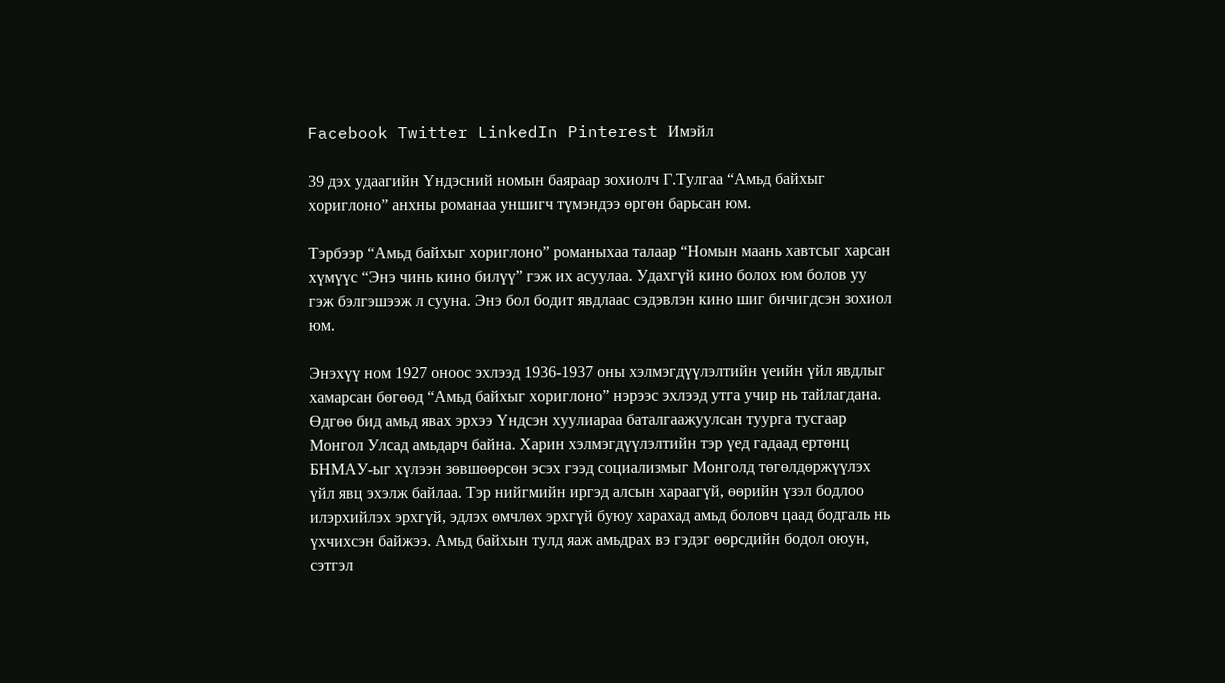Facebook Twitter LinkedIn Pinterest Имэйл

39 дэх удаагийн Үндэсний номын баяраар зохиолч Г.Тулгаа “Амьд байхыг хориглоно” анхны романаа уншигч түмэндээ өргөн барьсан юм.

Тэрбээр “Амьд байхыг хориглоно” романыхаа талаар “Номын маань хавтсыг харсан хүмүүс “Энэ чинь кино билүү” гэж их асуулаа. Удахгүй кино болох юм болов уу гэж бэлгэшээж л сууна. Энэ бол бодит явдлаас сэдэвлэн кино шиг бичигдсэн зохиол юм.

Энэхүү ном 1927 оноос эхлээд 1936-1937 оны хэлмэгдүүлэлтийн үеийн үйл явдлыг хамарсан бөгөөд “Амьд байхыг хориглоно” нэрээс эхлээд утга учир нь тайлагдана. Өдгөө бид амьд явах эрхээ Үндсэн хуулиараа баталгаажуулсан туурга тусгаар Монгол Улсад амьдарч байна. Харин хэлмэгдүүлэлтийн тэр үед гадаад ертөнц БНМАУ-ыг хүлээн зөвшөөрсөн эсэх гээд социализмыг Монголд төгөлдөржүүлэх үйл явц эхэлж байлаа. Тэр нийгмийн иргэд алсын хараагүй, өөрийн үзэл бодлоо илэрхийлэх эрхгүй, эдлэх өмчлөх эрхгүй буюу харахад амьд боловч цаад бодгаль нь үхчихсэн байжээ. Амьд байхын тулд яаж амьдрах вэ гэдэг өөрсдийн бодол оюун, сэтгэл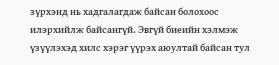зүрхэнд нь хадгалагдаж байсан болохоос илэрхийлж байсангүй. Эвгүй биеийн хэлмэж үзүүлэхэд хилс хэрэг үүрэх аюултай байсан тул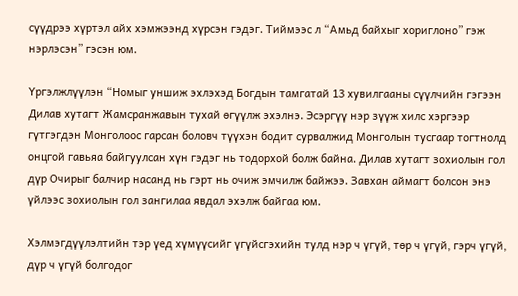сүүдрээ хүртэл айх хэмжээнд хүрсэн гэдэг. Тиймээс л “Амьд байхыг хориглоно” гэж нэрлэсэн” гэсэн юм.

Үргэлжлүүлэн “Номыг уншиж эхлэхэд Богдын тамгатай 13 хувилгааны сүүлчийн гэгээн Дилав хутагт Жамсранжавын тухай өгүүлж эхэлнэ. Эсэргүү нэр зүүж хилс хэргээр гүтгэгдэн Монголоос гарсан боловч түүхэн бодит сурвалжид Монголын тусгаар тогтнолд онцгой гавьяа байгуулсан хүн гэдэг нь тодорхой болж байна. Дилав хутагт зохиолын гол дүр Очирыг балчир насанд нь гэрт нь очиж эмчилж байжээ. Завхан аймагт болсон энэ үйлээс зохиолын гол зангилаа явдал эхэлж байгаа юм.

Хэлмэгдүүлэлтийн тэр үед хүмүүсийг үгүйсгэхийн тулд нэр ч үгүй, төр ч үгүй, гэрч үгүй, дүр ч үгүй болгодог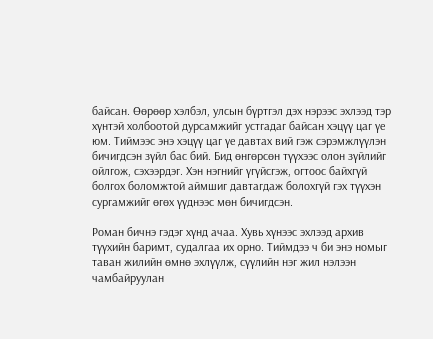байсан. Өөрөөр хэлбэл, улсын бүртгэл дэх нэрээс эхлээд тэр хүнтэй холбоотой дурсамжийг устгадаг байсан хэцүү цаг үе юм. Тиймээс энэ хэцүү цаг үе давтах вий гэж сэрэмжлүүлэн бичигдсэн зүйл бас бий. Бид өнгөрсөн түүхээс олон зүйлийг ойлгож, сэхээрдэг. Хэн нэгнийг үгүйсгэж, огтоос байхгүй болгох боломжтой аймшиг давтагдаж болохгүй гэх түүхэн сургамжийг өгөх үүднээс мөн бичигдсэн.

Роман бичнэ гэдэг хүнд ачаа. Хувь хүнээс эхлээд архив түүхийн баримт, судалгаа их орно. Тиймдээ ч би энэ номыг таван жилийн өмнө эхлүүлж, сүүлийн нэг жил нэлээн чамбайруулан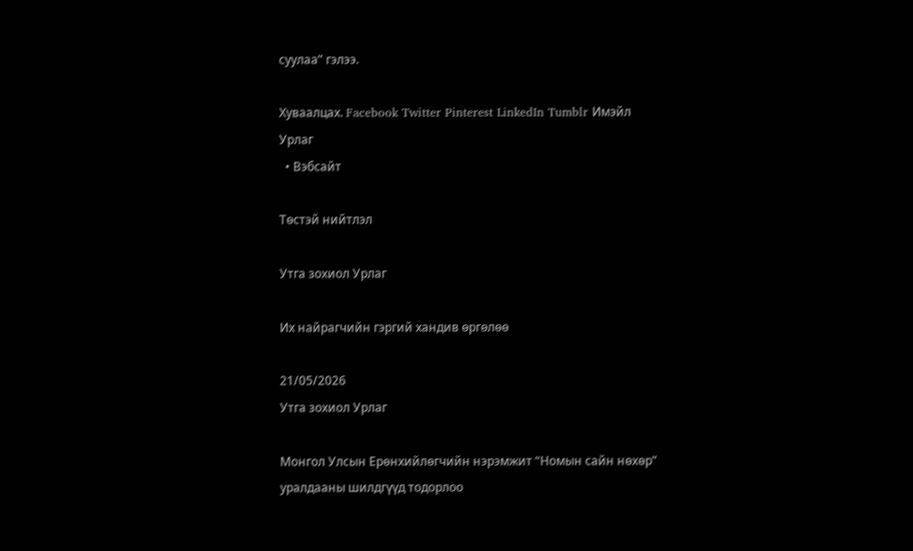суулаа” гэлээ.

Хуваалцах. Facebook Twitter Pinterest LinkedIn Tumblr Имэйл
Урлаг
  • Вэбсайт

Төстэй нийтлэл

Утга зохиол Урлаг

Их найрагчийн гэргий хандив өргөлөө

21/05/2026
Утга зохиол Урлаг

Монгол Улсын Ерөнхийлөгчийн нэрэмжит “Номын сайн нөхөр” уралдааны шилдгүүд тодорлоо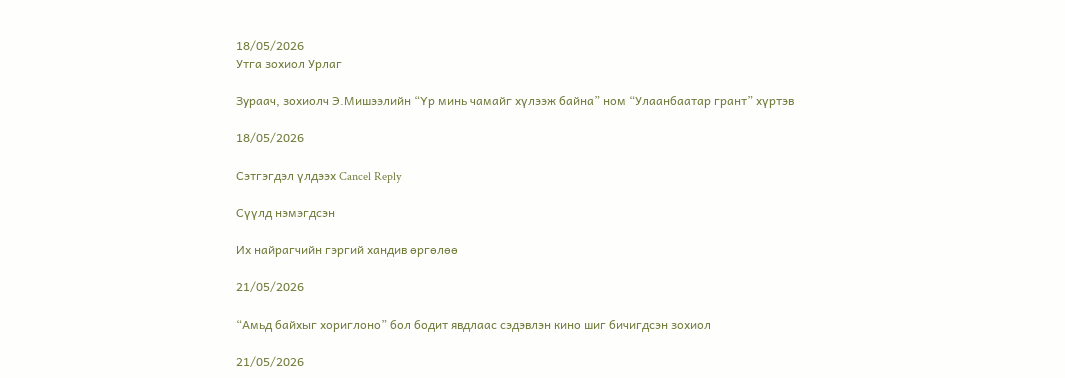18/05/2026
Утга зохиол Урлаг

Зураач, зохиолч Э.Мишээлийн “Үр минь чамайг хүлээж байна” ном “Улаанбаатар грант” хүртэв

18/05/2026

Сэтгэгдэл үлдээх Cancel Reply

Сүүлд нэмэгдсэн

Их найрагчийн гэргий хандив өргөлөө

21/05/2026

“Амьд байхыг хориглоно” бол бодит явдлаас сэдэвлэн кино шиг бичигдсэн зохиол

21/05/2026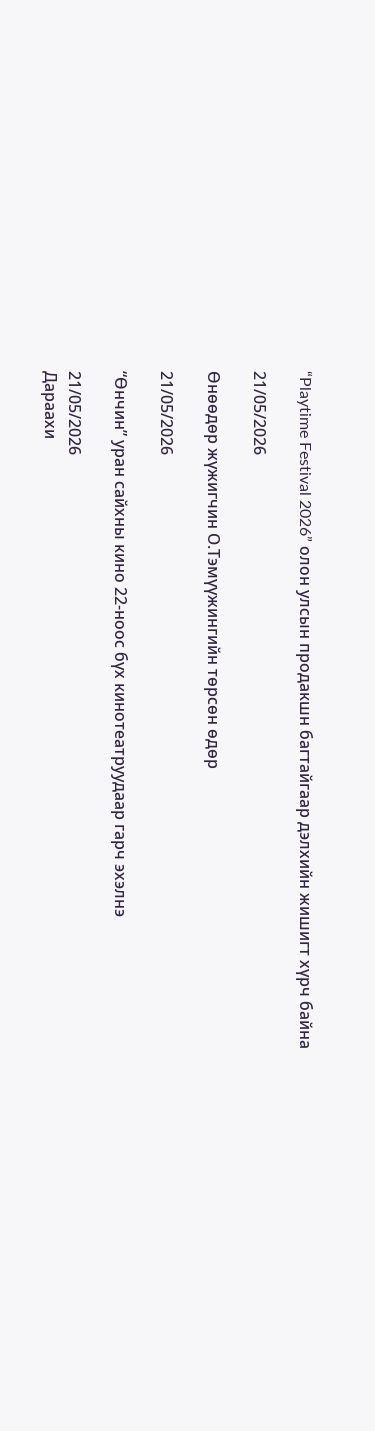“Playtime Festival 2026” олон улсын продакшн багтайгаар дэлхийн жишигт хүрч байна

21/05/2026

Өнөөдөр жүжигчин О.Тэмүүжингийн төрсөн өдөр

21/05/2026

“Өнчин” уран сайхны кино 22-ноос бүх кинотеатруудаар гарч эхэлнэ

21/05/2026
Дараахи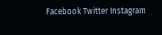Facebook Twitter Instagram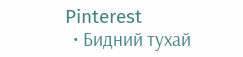Pinterest
  • Бидний тухай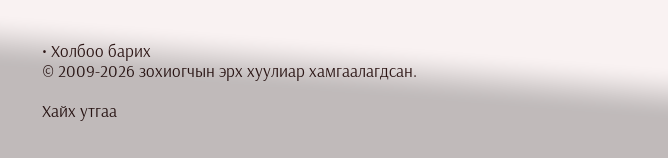• Холбоо барих
© 2009-2026 зохиогчын эрх хуулиар хамгаалагдсан.

Хайх утгаа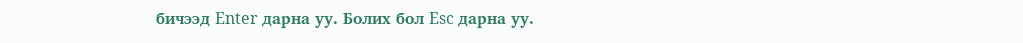бичээд Enter дарна уу. Болих бол Esc дарна уу.